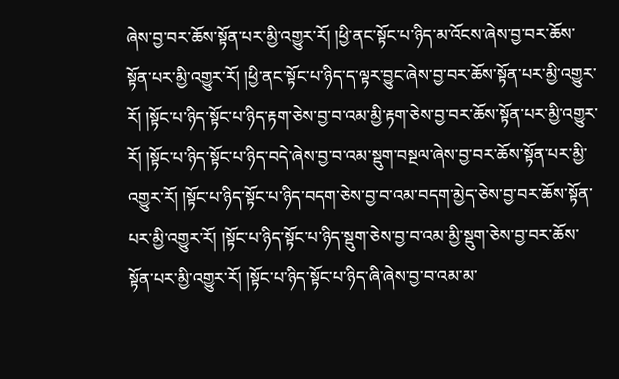ཞེས་བྱ་བར་ཆོས་སྟོན་པར་མྱི་འགྱུར་རོ། །ཕྱི་ནང་སྟོང་པ་ཉིད་མ་འོངས་ཞེས་བྱ་བར་ཆོས་སྟོན་པར་མྱི་འགྱུར་རོ། །ཕྱི་ནང་སྟོང་པ་ཉིད་ད་ལྟར་བྱུང་ཞེས་བྱ་བར་ཆོས་སྟོན་པར་མྱི་འགྱུར་རོ། །སྟོང་པ་ཉིད་སྟོང་པ་ཉིད་རྟག་ཅེས་བྱ་བ་འམ་མྱི་རྟག་ཅེས་བྱ་བར་ཆོས་སྟོན་པར་མྱི་འགྱུར་རོ། །སྟོང་པ་ཉིད་སྟོང་པ་ཉིད་བདེ་ཞེས་བྱ་བ་འམ་སྡུག་བསྔལ་ཞེས་བྱ་བར་ཆོས་སྟོན་པར་མྱི་འགྱུར་རོ། །སྟོང་པ་ཉིད་སྟོང་པ་ཉིད་བདག་ཅེས་བྱ་བ་འམ་བདག་མྱེད་ཅེས་བྱ་བར་ཆོས་སྟོན་པར་མྱི་འགྱུར་རོ། །སྟོང་པ་ཉིད་སྟོང་པ་ཉིད་སྡུག་ཅེས་བྱ་བ་འམ་མྱི་སྡུག་ཅེས་བྱ་བར་ཆོས་སྟོན་པར་མྱི་འགྱུར་རོ། །སྟོང་པ་ཉིད་སྟོང་པ་ཉིད་ཞི་ཞེས་བྱ་བ་འམ་མ་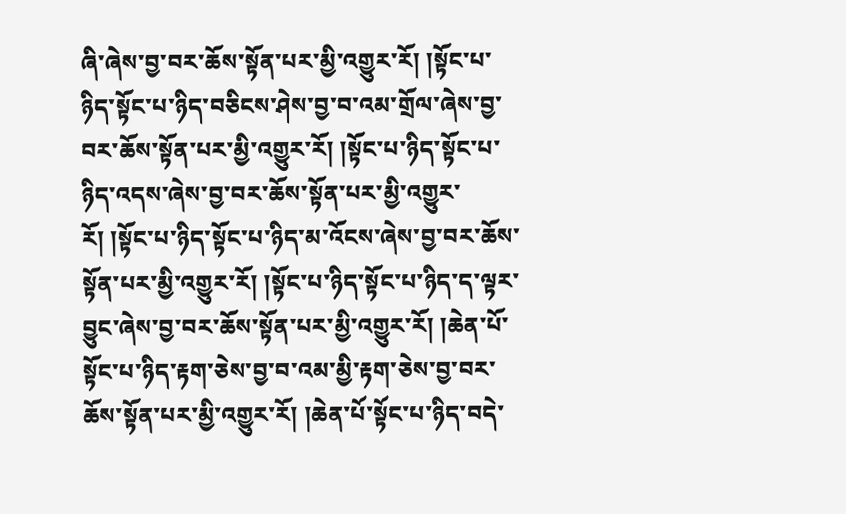ཞི་ཞེས་བྱ་བར་ཆོས་སྟོན་པར་མྱི་འགྱུར་རོ། །སྟོང་པ་ཉིད་སྟོང་པ་ཉིད་བཅིངས་ཤེས་བྱ་བ་འམ་གྲོལ་ཞེས་བྱ་བར་ཆོས་སྟོན་པར་མྱི་འགྱུར་རོ། །སྟོང་པ་ཉིད་སྟོང་པ་ཉིད་འདས་ཞེས་བྱ་བར་ཆོས་སྟོན་པར་མྱི་འགྱུར་རོ། །སྟོང་པ་ཉིད་སྟོང་པ་ཉིད་མ་འོངས་ཞེས་བྱ་བར་ཆོས་སྟོན་པར་མྱི་འགྱུར་རོ། །སྟོང་པ་ཉིད་སྟོང་པ་ཉིད་ད་ལྟར་བྱུང་ཞེས་བྱ་བར་ཆོས་སྟོན་པར་མྱི་འགྱུར་རོ། །ཆེན་པོ་སྟོང་པ་ཉིད་རྟག་ཅེས་བྱ་བ་འམ་མྱི་རྟག་ཅེས་བྱ་བར་ཆོས་སྟོན་པར་མྱི་འགྱུར་རོ། །ཆེན་པོ་སྟོང་པ་ཉིད་བདེ་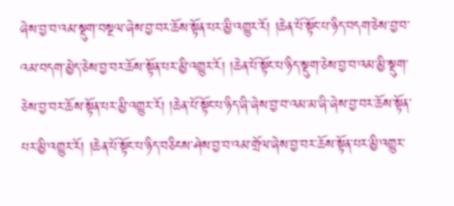ཞེས་བྱ་བ་འམ་སྡུག་བསྔལ་ཞེས་བྱ་བར་ཆོས་སྟོན་པར་མྱི་འགྱུར་རོ། །ཆེན་པོ་སྟོང་པ་ཉིད་བདག་ཅེས་བྱ་བ་འམ་བདག་མྱེད་ཅེས་བྱ་བར་ཆོས་སྟོན་པར་མྱི་འགྱུར་རོ། །ཆེན་པོ་སྟོང་པ་ཉིད་སྡུག་ཅེས་བྱ་བ་འམ་མྱི་སྡུག་ཅེས་བྱ་བར་ཆོས་སྟོན་པར་མྱི་འགྱུར་རོ། །ཆེན་པོ་སྟོང་པ་ཉིད་ཞི་ཞེས་བྱ་བ་འམ་མ་ཞི་ཞེས་བྱ་བར་ཆོས་སྟོན་པར་མྱི་འགྱུར་རོ། །ཆེན་པོ་སྟོང་པ་ཉིད་བཅིངས་ཤེས་བྱ་བ་འམ་གྲོལ་ཞེས་བྱ་བར་ཆོས་སྟོན་པར་མྱི་འགྱུར་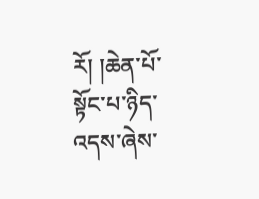རོ། །ཆེན་པོ་སྟོང་པ་ཉིད་འདས་ཞེས་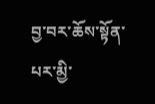བྱ་བར་ཆོས་སྟོན་པར་མྱི་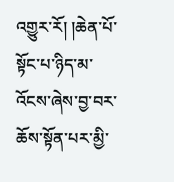འགྱུར་རོ། །ཆེན་པོ་སྟོང་པ་ཉིད་མ་འོངས་ཞེས་བྱ་བར་ཆོས་སྟོན་པར་མྱི་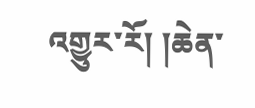འགྱུར་རོ། །ཆེན་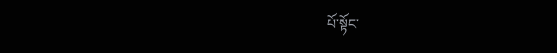པོ་སྟོང་